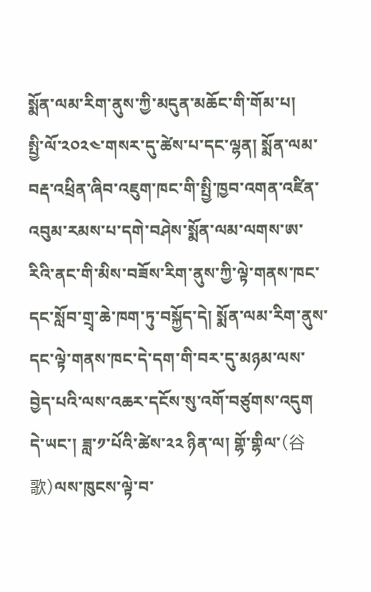སྨོན་ལམ་རིག་ནུས་ཀྱི་མདུན་མཆོང་གི་གོམ་པ།
སྤྱི་ལོ་༢༠༢༤་གསར་དུ་ཚེས་པ་དང་ལྷན། སྨོན་ལམ་བརྡ་འཕྲིན་ཞིབ་འཇུག་ཁང་གི་སྤྱི་ཁྱབ་འགན་འཛིན་འབུམ་རམས་པ་དགེ་བཤེས་སྨོན་ལམ་ལགས་ཨ་རིའི་ནང་གི་མིས་བཟོས་རིག་ནུས་ཀྱི་ལྟེ་གནས་ཁང་དང་སློབ་གྲྭ་ཆེ་ཁག་ཏུ་བསྐྱོད་དེ། སྨོན་ལམ་རིག་ནུས་དང་ལྟེ་གནས་ཁང་དེ་དག་གི་བར་དུ་མཉམ་ལས་བྱེད་པའི་ལས་འཆར་དངོས་སུ་འགོ་བཙུགས་འདུག
དེ་ཡང་། ཟླ་༡་པོའི་ཚེས་༢༢ ཉིན་ལ། གྷོ་གྷིལ་(谷歌)ལས་ཁུངས་ལྟེ་བ་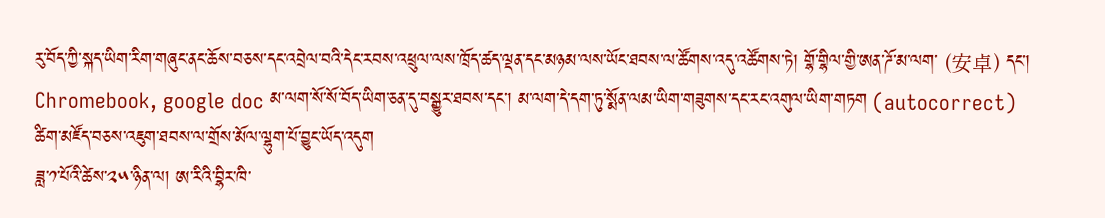རུ་བོད་ཀྱི་སྐད་ཡིག་རིག་གཞུང་ནང་ཆོས་བཅས་དང་འབྲེལ་བའི་དེང་རབས་འཕྲུལ་ལས་ཁྲོད་ཚད་ལྡན་དང་མཉམ་ལས་ཡོང་ཐབས་ལ་ཚོགས་འདུ་འཚོགས་ཏེ། གྷོ་གྷིལ་གྱི་ཨན་ཌོ་མ་ལག་ (安卓) དང་། Chromebook, google doc མ་ལག་སོ་སོ་བོད་ཡིག་ཅན་དུ་བསྒྱུར་ཐབས་དང་། མ་ལག་དེ་དག་ཏུ་སྨོན་ལམ་ཡིག་གཟུགས་དང་རང་འགུལ་ཡིག་གཏག (autocorrect) ཚིག་མཛོད་བཅས་འཇུག་ཐབས་ལ་གྲོས་མོལ་ལྷུག་པོ་བྱུང་ཡོད་འདུག
ཟླ་༡་པོའི་ཚེས་༢༥་ཉིན་ལ། ཨ་རིའི་བྷིར་ཁི་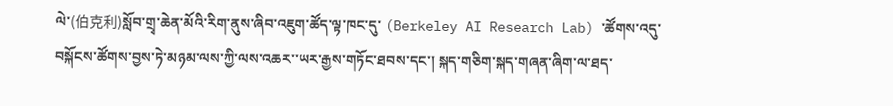ལེ་(伯克利)སློབ་གྲྭ་ཆེན་མོའི་རིག་ནུས་ཞིབ་འཇུག་ཚོད་ལྟ་ཁང་དུ་ (Berkeley AI Research Lab) ་ཚོགས་འདུ་བསྐོངས་ཚོགས་བྱས་ཏེ་མཉམ་ལས་ཀྱི་ལས་འཆར་་ཡར་རྒྱས་གཏོང་ཐབས་དང་། སྐད་གཅིག་སྐད་གཞན་ཞིག་ལ་ཐད་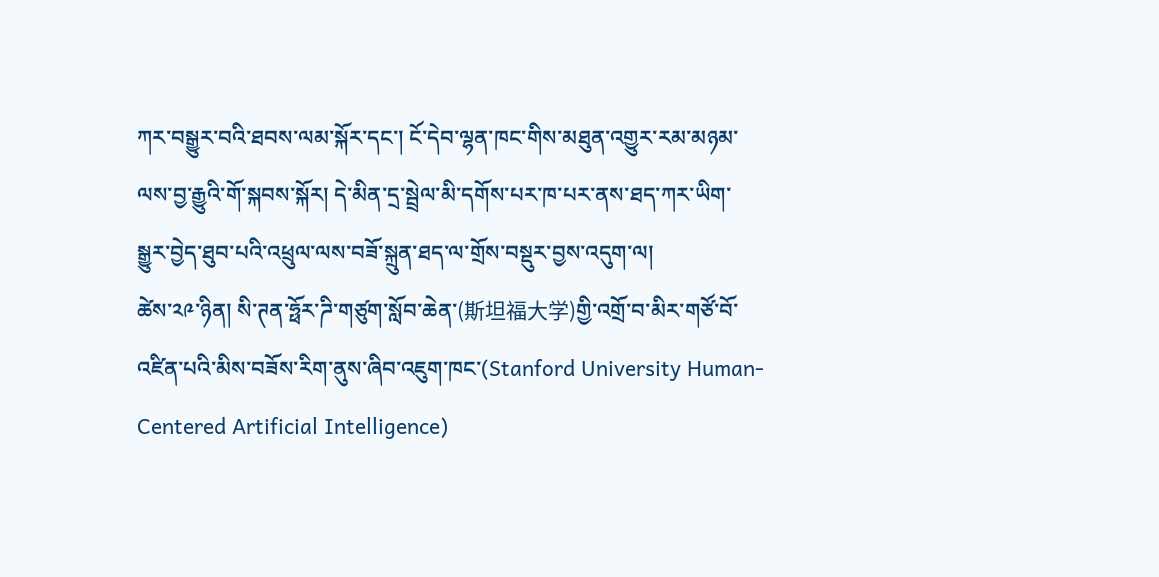ཀར་བསྒྱུར་བའི་ཐབས་ལམ་སྐོར་དང་། ངོ་དེབ་ལྷན་ཁང་གིས་མཐུན་འགྱུར་རམ་མཉམ་ལས་བྱ་རྒྱུའི་གོ་སྐབས་སྐོར། དེ་མིན་དྲ་སྦྲེལ་མི་དགོས་པར་ཁ་པར་ནས་ཐད་ཀར་ཡིག་སྒྱུར་བྱེད་ཐུབ་པའི་འཕྲུལ་ལས་བཟོ་སྐྲུན་ཐད་ལ་གྲོས་བསྡུར་བྱས་འདུག་ལ།
ཚེས་༢༩་ཉིན། སི་ཊན་ཧྥོར་ཌི་གཙུག་སློབ་ཆེན་(斯坦福大学)གྱི་འགྲོ་བ་མིར་གཙོ་བོ་འཛིན་པའི་མིས་བཟོས་རིག་ནུས་ཞིབ་འཇུག་ཁང་(Stanford University Human-Centered Artificial Intelligence)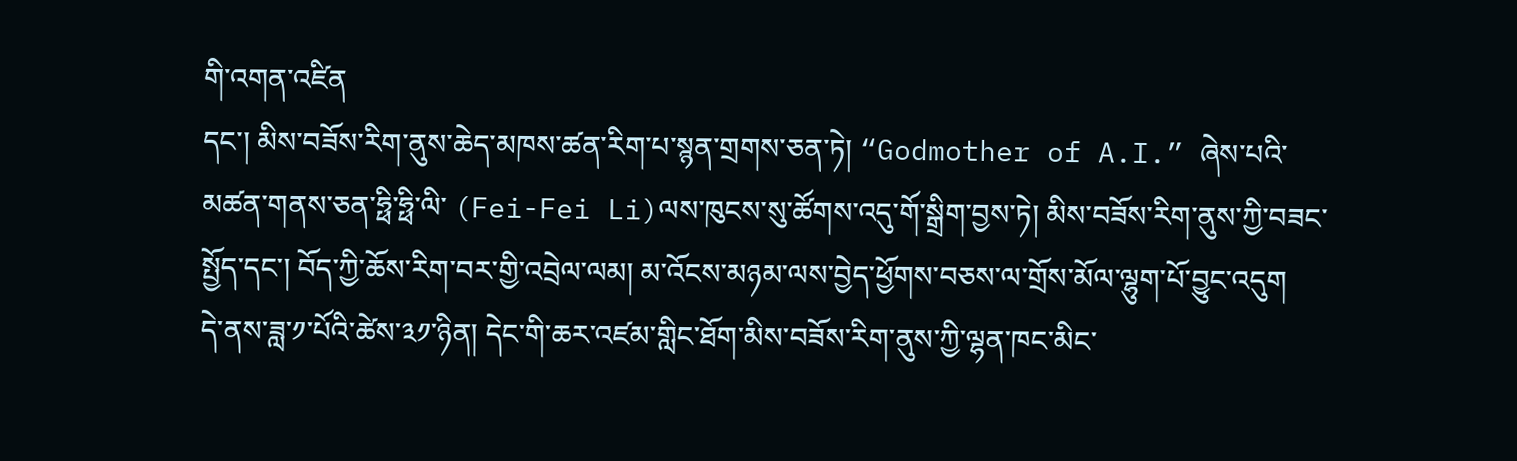གི་འགན་འཛིན
དང་། མིས་བཟོས་རིག་ནུས་ཆེད་མཁས་ཚན་རིག་པ་སྙན་གྲགས་ཅན་ཏེ། “Godmother of A.I.” ཞེས་པའི་མཚན་གནས་ཅན་ཧྥི་ཧྥི་ལི་ (Fei-Fei Li)ལས་ཁུངས་སུ་ཚོགས་འདུ་གོ་སྒྲིག་བྱས་ཏེ། མིས་བཟོས་རིག་ནུས་ཀྱི་བཟང་སྤྱོད་དང་། བོད་ཀྱི་ཆོས་རིག་བར་གྱི་འབྲེལ་ལམ། མ་འོངས་མཉམ་ལས་བྱེད་ཕྱོགས་བཅས་ལ་གྲོས་མོལ་ལྷུག་པོ་བྱུང་འདུག
དེ་ནས་ཟླ་༡་པོའི་ཚེས་༣༡་ཉིན། དེང་གི་ཆར་འཛམ་གླིང་ཐོག་མིས་བཟོས་རིག་ནུས་ཀྱི་ལྷན་ཁང་མིང་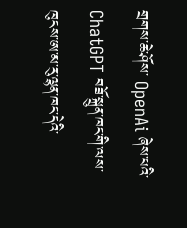གྲགས་ཆེ་ཤོས་ OpenAi ཞེས་པའི་ ChatGPT བཟོ་སྐྲུན་ཁང་གི་ལས་ཁུངས་ཨ་མ་རུ་ལྷན་ཁང་དེའི་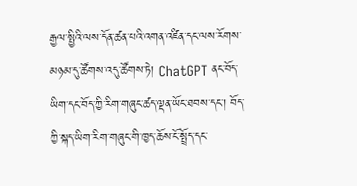རྒྱལ་སྤྱིའི་ལས་དོན་ཚན་པའི་འགན་འཛིན་དང་ལས་རོགས་མཉམ་དུ་ཚོགས་འདུ་ཚོགས་ཏེ། ChatGPT ནང་བོད་ཡིག་དང་བོད་ཀྱི་རིག་གཞུང་ཚད་ལྡན་ཡོང་ཐབས་དང་། བོད་ཀྱི་སྐད་ཡིག་རིག་གཞུང་གི་ཁྱད་ཆོས་ངོ་སྤྲོད་དང་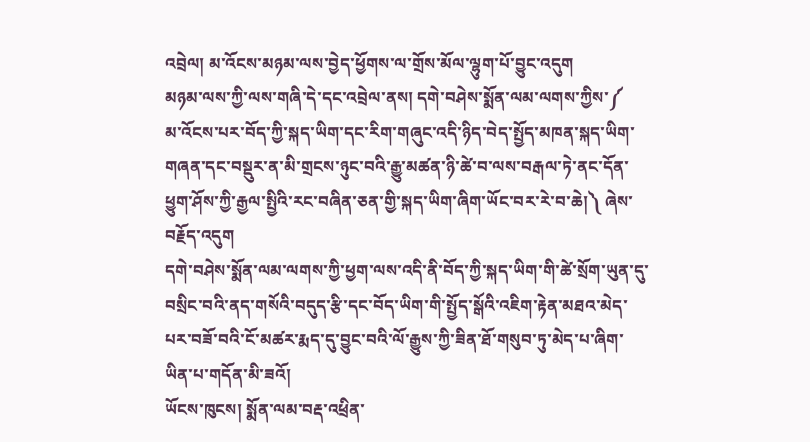འབྲེལ། མ་འོངས་མཉམ་ལས་བྱེད་ཕྱོགས་ལ་གྲོས་མོལ་ལྷུག་པོ་བྱུང་འདུག
མཉམ་ལས་ཀྱི་ལས་གཞི་དེ་དང་འབྲེལ་ནས། དགེ་བཤེས་སྨོན་ལམ་ལགས་ཀྱིས་༼   མ་འོངས་པར་བོད་ཀྱི་སྐད་ཡིག་དང་རིག་གཞུང་འདི་ཉིད་བེད་སྤྱོད་མཁན་སྐད་ཡིག་གཞན་དང་བསྡུར་ན་མི་གྲངས་ཉུང་བའི་རྒྱུ་མཚན་ཉི་ཚེ་བ་ལས་བརྒལ་ཏེ་ནང་དོན་ཕྱུག་ཤོས་ཀྱི་རྒྱལ་སྤྱིའི་རང་བཞིན་ཅན་གྱི་སྐད་ཡིག་ཞིག་ཡོང་བར་རེ་བ་ཆེ།༽ ཞེས་བརྗོད་འདུག
དགེ་བཤེས་སྨོན་ལམ་ལགས་ཀྱི་ཕྱག་ལས་འདི་ནི་བོད་ཀྱི་སྐད་ཡིག་གི་ཚེ་སྲོག་ཡུན་དུ་བསྲིང་བའི་ནད་གསོའི་བདུད་རྩི་དང་བོད་ཡིག་གི་སྤྱོད་སྒོའི་འཇིག་རྟེན་མཐའ་མེད་པར་བཟོ་བའི་ངོ་མཚར་རྨད་དུ་བྱུང་བའི་ལོ་རྒྱུས་ཀྱི་ཟིན་ཐོ་གསུབ་ཏུ་མེད་པ་ཞིག་ཡིན་པ་གདོན་མི་ཟའོ།
ཡོངས་ཁུངས། སྨོན་ལམ་བརྡ་འཕྲིན་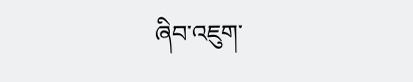ཞིབ་འཇུག་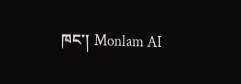ཁང་། Monlam AI